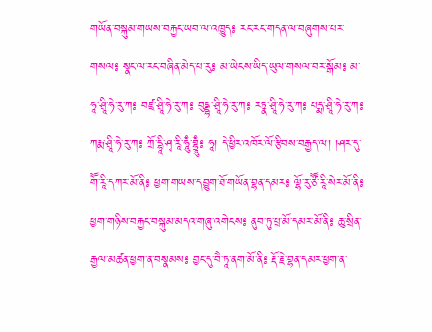གཡོན་བསྐུམ་གཡས་བརྐྱང་ཡབ་ལ་འཁྱུད༔ རང་རང་གདན་ལ་བཞུགས་པར་གསལ༔ སྣང་ལ་རང་བཞིན་མེད་པ་རུ༔ མ་ཡེངས་ཡིད་ཡུལ་གསལ་བར་སྒོམ༔ མ་ཧཱ་ཤྲཱི་ཧེ་རུ་ཀ༔ བཛྲ་ཤྲཱི་ཧེ་རུ་ཀ༔ བུདྡྷ་ཤྲཱི་ཧེ་རུ་ཀ༔ རཏྣ་ཤྲཱི་ཧེ་རུ་ཀ༔ པདྨ་ཤྲཱི་ཧེ་རུ་ཀ༔ ཀརྨ་ཤྲཱི་ཧེ་རུ་ཀ༔ ཀྲོ་དྷཱི་ཤྭ་རཱི་ཧཱུྃ་བྷྲཱུྃ༔ ཧཱ། དེ་ཕྱིར་འཁོར་ལོ་རྩིབས་བརྒྱད་ལ། །ཤར་དུ་གཽ་རཱི་དཀར་མོ་ནི༔ ཕྱག་གཡས་དབྱུག་ཐོ་གཡོན་བྷན་དམར༔ ལྷོ་རུ་ཙཽ་རཱི་སེར་མོ་ནི༔ ཕྱག་གཉིས་བརྐྱང་བསྐུམ་མདའ་གཞུ་འགེངས༔ ནུབ་ཏུ་པྲ་མོ་དམར་མོ་ནི༔ ཆུ་སྲིན་རྒྱལ་མཚན་ཕྱག་ན་བསྣམས༔ བྱང་དུ་བཻ་ཏཱ་ནག་མོ་ནི༔ རྡོ་རྗེ་བྷན་དམར་ཕྱག་ན་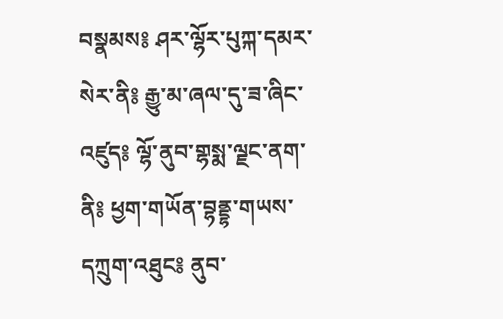བསྣམས༔ ཤར་ལྷོར་པུཀྐ་དམར་སེར་ནི༔ རྒྱུ་མ་ཞལ་དུ་ཟ་ཞིང་འཛུད༔ ལྷོ་ནུབ་གྷསྨ་ལྗང་ནག་ནི༔ ཕྱག་གཡོན་བྷནྡྷ་གཡས་དཀྲུག་འཐུང༔ ནུབ་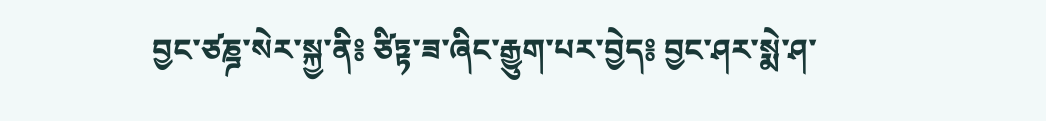བྱང་ཙཎྜ་སེར་སྐྱ་ནི༔ ཙིཏྟ་ཟ་ཞིང་རྒྱུག་པར་བྱེད༔ བྱང་ཤར་སྨེ་ཤ་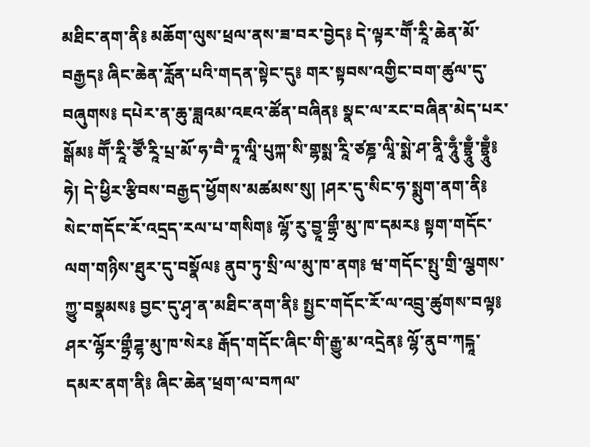མཐིང་ནག་ནི༔ མཆོག་ལུས་ཕྲལ་ནས་ཟ་བར་བྱེད༔ དེ་ལྟར་གཽ་རཱི་ཆེན་མོ་བརྒྱད༔ ཞིང་ཆེན་རློན་པའི་གདན་སྟེང་དུ༔ གར་སྟབས་འགྱིང་བག་ཚུལ་དུ་བཞུགས༔ དཔེར་ན་ཆུ་ཟླའམ་འཇའ་ཚོན་བཞིན༔ སྣང་ལ་རང་བཞིན་མེད་པར་སྒོམ༔ གཽ་རཱི་ཙཽ་རཱི་པྲ་མོ་ཧ་བཻ་ཏཱ་ལཱི་པུཀྐ་སི་གྷསྨ་རཱི་ཙཎྜ་ལཱི་སྨེ་ཤ་ནཱི་ཧཱུྃ་བྷྲཱུྃ་བྷྲཱུྃ༔ ཧེ། དེ་ཕྱིར་རྩིབས་བརྒྱད་ཕྱོགས་མཚམས་སུ། །ཤར་དུ་སིང་ཧ་སྨུག་ནག་ནི༔ སེང་གདོང་རོ་འདྲད་རལ་པ་གསིག༔ ལྷོ་རུ་བྱཱ་གྷྲྀ་མུ་ཁ་དམར༔ སྟག་གདོང་ལག་གཉིས་ཐུར་དུ་བསྣོལ༔ ནུབ་ཏུ་སྲི་ལ་མུ་ཁ་ནག༔ ཝ་གདོང་སྤུ་གྲི་ལྕགས་ཀྱུ་བསྣམས༔ བྱང་དུ་ཤྭ་ན་མཐིང་ནག་ནི༔ སྤྱང་གདོང་རོ་ལ་འབྲུ་ཚུགས་བལྟ༔ ཤར་ལྷོར་གྷྲྀཌྷ་མུ་ཁ་སེར༔ རྒོད་གདོང་ཞིང་གི་རྒྱུ་མ་འདྲེན༔ ལྷོ་ནུབ་ཀངྐཱ་དམར་ནག་ནི༔ ཞིང་ཆེན་ཕྲག་ལ་བཀལ་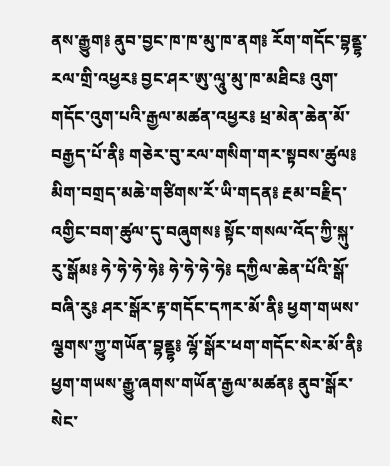ནས་རྒྱུག༔ ནུབ་བྱང་ཁ་ཁ་མུ་ཁ་ནག༔ རོག་གདོང་བྷནྡྷ་རལ་གྲི་འཕྱར༔ བྱང་ཤར་ཨུ་ལཱུ་མུ་ཁ་མཐིང༔ འུག་གདོང་འུག་པའི་རྒྱལ་མཚན་འཕྱར༔ ཕྲ་མེན་ཆེན་མོ་བརྒྱད་པོ་ནི༔ གཅེར་བུ་རལ་གསིག་གར་སྟབས་ཚུལ༔ མིག་བགྲད་མཆེ་གཙིགས་རོ་ཡི་གདན༔ རྔམ་བརྗིད་འགྱིང་བག་ཚུལ་དུ་བཞུགས༔ སྟོང་གསལ་འོད་ཀྱི་སྐུ་རུ་སྒོམ༔ ཧེ་ཧེ་ཧེ་ཧེ༔ ཧེ་ཧེ་ཧེ་ཧེ༔ དཀྱིལ་ཆེན་པོའི་སྒོ་བཞི་རུ༔ ཤར་སྒོར་རྟ་གདོང་དཀར་མོ་ནི༔ ཕྱག་གཡས་ལྕགས་ཀྱུ་གཡོན་བྷནྡྷ༔ ལྷོ་སྒོར་ཕག་གདོང་སེར་མོ་ནི༔ ཕྱག་གཡས་རྒྱུ་ཞགས་གཡོན་རྒྱལ་མཚན༔ ནུབ་སྒོར་སེང་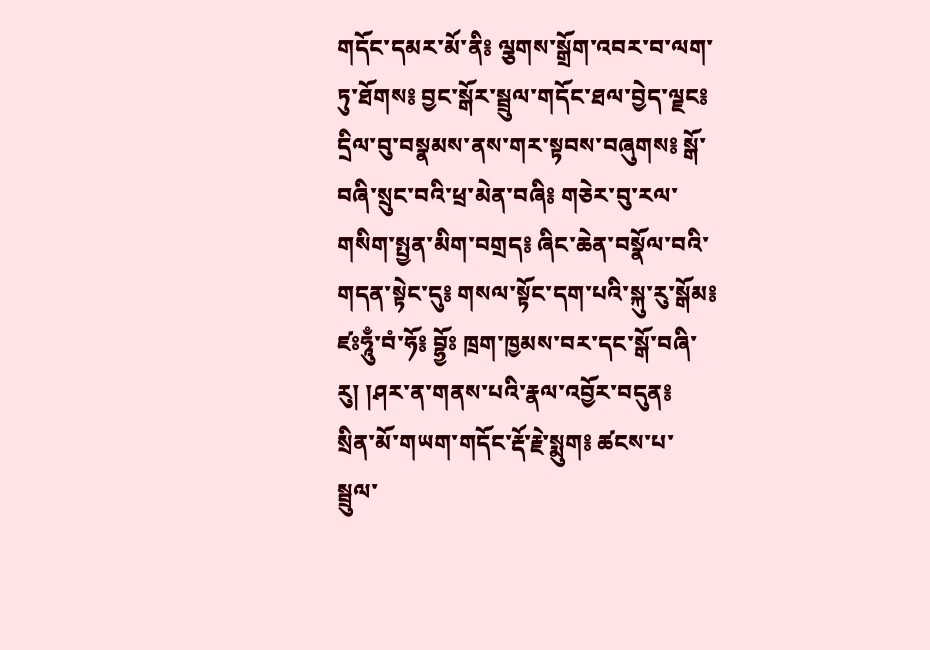གདོང་དམར་མོ་ནི༔ ལྕགས་སྒྲོག་འབར་བ་ལག་ཏུ་ཐོགས༔ བྱང་སྒོར་སྦྲུལ་གདོང་ཐལ་བྱེད་ལྗང༔ དྲིལ་བུ་བསྣམས་ནས་གར་སྟབས་བཞུགས༔ སྒོ་བཞི་སྲུང་བའི་ཕྲ་མེན་བཞི༔ གཅེར་བུ་རལ་གསིག་སྤྱན་མིག་བགྲད༔ ཞིང་ཆེན་བསྣོལ་བའི་གདན་སྟེང་དུ༔ གསལ་སྟོང་དག་པའི་སྐུ་རུ་སྒོམ༔ ཛཿཧཱུྃ་བཾ་ཧོ༔ བྷྱོཿ ཁྲག་ཁྱམས་བར་དང་སྒོ་བཞི་རུ། །ཤར་ན་གནས་པའི་རྣལ་འབྱོར་བདུན༔ སྲིན་མོ་གཡག་གདོང་རྡོ་རྗེ་སྨུག༔ ཚངས་པ་སྦྲུལ་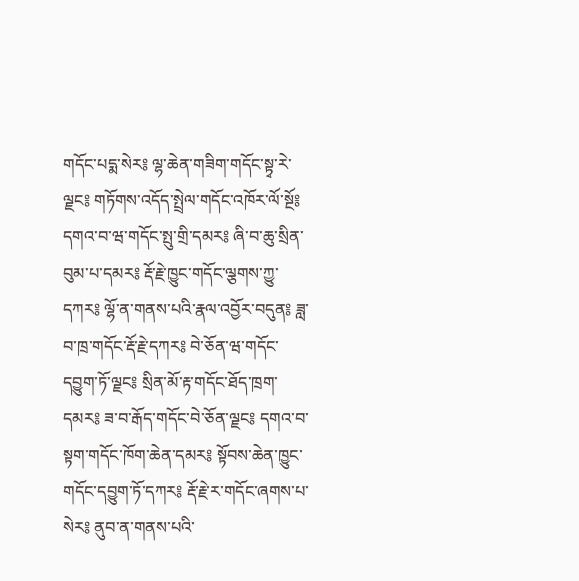གདོང་པདྨ་སེར༔ ལྷ་ཆེན་གཟིག་གདོང་སྟྭ་རེ་ལྗང༔ གཏོགས་འདོད་སྤྲེལ་གདོང་འཁོར་ལོ་སྔོ༔ དགའ་བ་ཝ་གདོང་སྤུ་གྲི་དམར༔ ཞི་བ་ཆུ་སྲིན་བུམ་པ་དམར༔ རྡོ་རྗེ་ཁྱུང་གདོང་ལྕགས་ཀྱུ་དཀར༔ ལྷོ་ན་གནས་པའི་རྣལ་འབྱོར་བདུན༔ ཟླ་བ་ཁྲ་གདོང་རྡོ་རྗེ་དཀར༔ བེ་ཅོན་ཝ་གདོང་དབྱུག་ཏོ་ལྗང༔ སྲིན་མོ་རྟ་གདོང་ཐོད་ཁྲག་དམར༔ ཟ་བ་རྒོད་གདོང་བེ་ཅོན་ལྗང༔ དགའ་བ་སྟག་གདོང་ཁོག་ཆེན་དམར༔ སྟོབས་ཆེན་ཁྱུང་གདོང་དབྱུག་ཏོ་དཀར༔ རྡོ་རྗེ་ར་གདོང་ཞགས་པ་སེར༔ ནུབ་ན་གནས་པའི་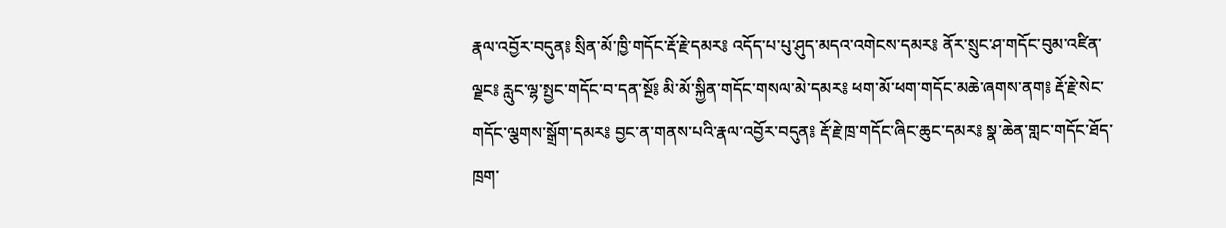རྣལ་འབྱོར་བདུན༔ སྲིན་མོ་ཁྱི་གདོང་རྡོ་རྗེ་དམར༔ འདོད་པ་པུ་ཤུད་མདའ་འགེངས་དམར༔ ནོར་སྲུང་ཤ་གདོང་བུམ་འཛིན་ལྗང༔ རླུང་ལྷ་སྤྱང་གདོང་བ་དན་སྔོ༔ མི་མོ་སྐྱིན་གདོང་གསལ་མེ་དམར༔ ཕག་མོ་ཕག་གདོང་མཆེ་ཞགས་ནག༔ རྡོ་རྗེ་སེང་གདོང་ལྕགས་སྒྲོག་དམར༔ བྱང་ན་གནས་པའི་རྣལ་འབྱོར་བདུན༔ རྡོ་རྗེ་ཁྲ་གདོང་ཞིང་ཆུང་དམར༔ སྣ་ཆེན་གླང་གདོང་ཐོད་ཁྲག་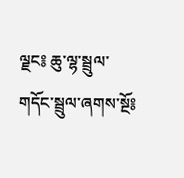ལྗང༔ ཆུ་ལྷ་སྦྲུལ་གདོང་སྦྲུལ་ཞགས་སྔོ༔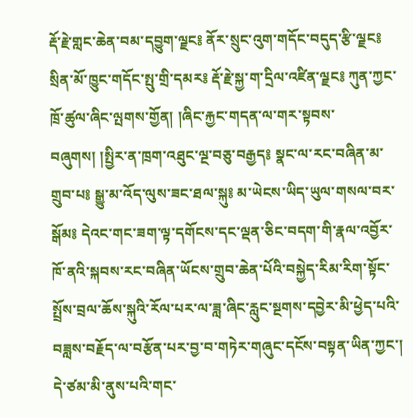རྡོ་རྗེ་གླང་ཆེན་བམ་དབྱུག་ལྗང༔ ནོར་སྲུང་འུག་གདོང་བདུད་རྩི་ལྗང༔ སྲིན་མོ་ཁྱུང་གདོང་སྤུ་གྲི་དམར༔ རྡོ་རྗེ་སྐྱ་ག་དྲིལ་འཛིན་ལྗང༔ ཀུན་ཀྱང་ཁྲོ་ཚུལ་ཞིང་ལྤགས་གྱོན། །ཞིང་རྐྱང་གདན་ལ་གར་སྟབས་བཞུགས། །སྤྱིར་ན་ཁྲག་འཐུང་ལྔ་བཅུ་བརྒྱད༔ སྣང་ལ་རང་བཞིན་མ་གྲུབ་པ༔ སྒྱུ་མ་འོད་ལུས་ཟང་ཐལ་སྐུ༔ མ་ཡེངས་ཡིད་ཡུལ་གསལ་བར་སྒོམ༔ དེའང་གང་ཟག་ལྟ་དགོངས་དང་ལྡན་ཅིང་བདག་གི་རྣལ་འབྱོར་ཁོ་ནའི་སྐབས་རང་བཞིན་ཡོངས་གྲུབ་ཆེན་པོའི་བསྐྱེད་རིམ་རིག་སྟོང་སྤྲོས་བྲལ་ཆོས་སྐུའི་རོལ་པར་ལ་ཟླ་ཞིང་རླུང་སྔགས་དབྱེར་མི་ཕྱེད་པའི་བཟླས་བརྗོད་ལ་བརྩོན་པར་བྱ་བ་གཏེར་གཞུང་དངོས་བསྟན་ཡིན་ཀྱང་། དེ་ཙམ་མི་ནུས་པའི་གང་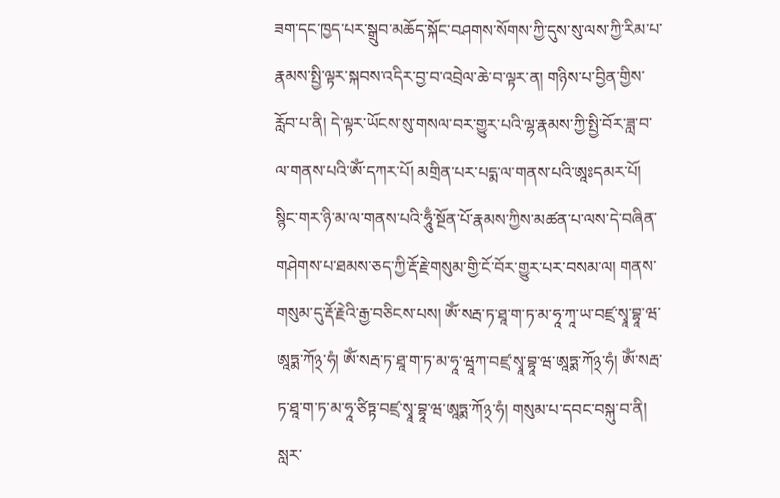ཟག་དང་ཁྱད་པར་སྒྲུབ་མཆོད་སྐོང་བཤགས་སོགས་ཀྱི་དུས་སུ་ལས་ཀྱི་རིམ་པ་རྣམས་སྤྱི་ལྟར་སྐབས་འདིར་བྱ་བ་འབྲེལ་ཆེ་བ་ལྟར་ན། གཉིས་པ་བྱིན་གྱིས་རློབ་པ་ནི། དེ་ལྟར་ཡོངས་སུ་གསལ་བར་གྱུར་པའི་ལྷ་རྣམས་ཀྱི་སྤྱི་བོར་ཟླ་བ་ལ་གནས་པའི་ཨོཾ་དཀར་པོ། མགྲིན་པར་པདྨ་ལ་གནས་པའི་ཨཱཿདམར་པོ། སྙིང་གར་ཉི་མ་ལ་གནས་པའི་ཧཱུྃ་སྔོན་པོ་རྣམས་ཀྱིས་མཚན་པ་ལས་དེ་བཞིན་གཤེགས་པ་ཐམས་ཅད་ཀྱི་རྡོ་རྗེ་གསུམ་གྱི་ངོ་བོར་གྱུར་པར་བསམ་ལ། གནས་གསུམ་དུ་རྡོ་རྗེའི་རྒྱ་བཅིངས་པས། ཨོཾ་སརྦ་ཏ་ཐཱ་ག་ཏ་མ་ཧཱ་ཀཱ་ཡ་བཛྲ་སྭཱ་བྷཱ་ཝ་ཨཱཏྨ་ཀོ྅་ཧཾ། ཨོཾ་སརྦ་ཏ་ཐཱ་ག་ཏ་མ་ཧཱ་ཝཱཀ་བཛྲ་སྭཱ་བྷཱ་ཝ་ཨཱཏྨ་ཀོ྅་ཧཾ། ཨོཾ་སརྦ་ཏ་ཐཱ་ག་ཏ་མ་ཧཱ་ཙིཏྟ་བཛྲ་སྭཱ་བྷཱ་ཝ་ཨཱཏྨ་ཀོ྅་ཧཾ། གསུམ་པ་དབང་བསྐུ་བ་ནི། སླར་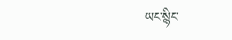ཡང་སྙིང་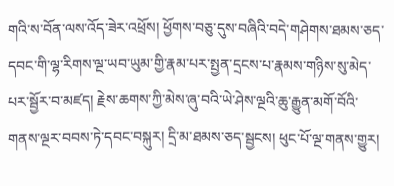གའི་ས་བོན་ལས་འོད་ཟེར་འཕྲོས། ཕྱོགས་བཅུ་དུས་བཞིའི་བདེ་གཤེགས་ཐམས་ཅད་དབང་གི་ལྷ་རིགས་ལྔ་ཡབ་ཡུམ་གྱི་རྣམ་པར་སྤྱན་དྲངས་པ་རྣམས་གཉིས་སུ་མེད་པར་སྦྱོར་བ་མཛད། རྗེས་ཆགས་ཀྱི་མེས་ཞུ་བའི་ཡེ་ཤེས་ལྔའི་ཆུ་རྒྱུན་མགོ་བོའི་གནས་ལྔར་བབས་ཏེ་དབང་བསྐུར། དྲི་མ་ཐམས་ཅད་སྦྱངས། ཕུང་པོ་ལྔ་གནས་གྱུར།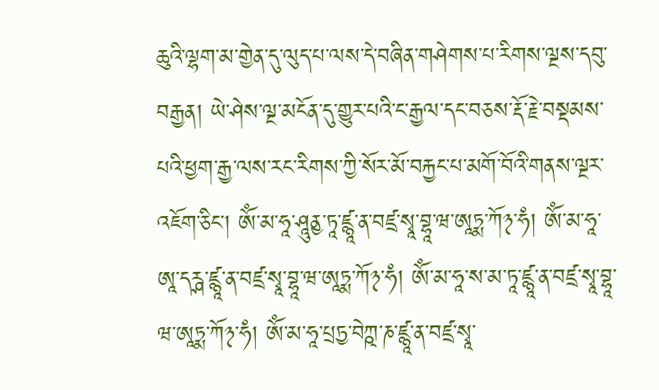ཆུའི་ལྷག་མ་གྱེན་དུ་ལུད་པ་ལས་དེ་བཞིན་གཤེགས་པ་རིགས་ལྔས་དབུ་བརྒྱན། ཡེ་ཤེས་ལྔ་མངོན་དུ་གྱུར་པའི་ང་རྒྱལ་དང་བཅས་རྡོ་རྗེ་བསྡམས་པའི་ཕྱག་རྒྱ་ལས་རང་རིགས་ཀྱི་སོར་མོ་བརྐྱང་པ་མགོ་བོའི་གནས་ལྔར་འཇོག་ཅིང་། ཨོཾ་མ་ཧཱ་ཤཱུནྱ་ཏཱ་ཛྙཱ་ན་བཛྲ་སྭཱ་བྷཱ་ཝ་ཨཱཏྨ་ཀོ྅་ཧཾ། ཨོཾ་མ་ཧཱ་ཨཱ་དརྴ་ཛྙཱ་ན་བཛྲ་སྭཱ་བྷཱ་ཝ་ཨཱཏྨ་ཀོ྅་ཧཾ། ཨོཾ་མ་ཧཱ་ས་མ་ཏཱ་ཛྙཱ་ན་བཛྲ་སྭཱ་བྷཱ་ཝ་ཨཱཏྨ་ཀོ྅་ཧཾ། ཨོཾ་མ་ཧཱ་པྲཏྱ་བེཀྵ་ཎ་ཛྙཱ་ན་བཛྲ་སྭཱ་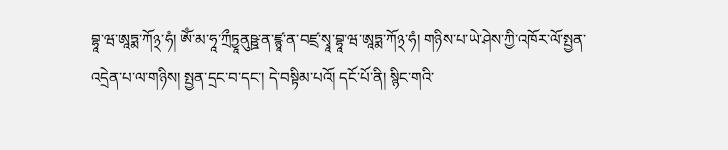བྷཱ་ཝ་ཨཱཏྨ་ཀོ྅་ཧཾ། ཨོཾ་མ་ཧཱ་ཀྲྀཏྱཱནུཥྛ་ན་ཛྙཱ་ན་བཛྲ་སྭཱ་བྷཱ་ཝ་ཨཱཏྨ་ཀོ྅་ཧཾ། གཉིས་པ་ཡེ་ཤེས་ཀྱི་འཁོར་ལོ་སྤྱན་འདྲེན་པ་ལ་གཉིས། སྤྱན་དྲང་བ་དང་། དེ་བསྟིམ་པའོ། དངོ་པོ་ནི། སྙིང་གའི་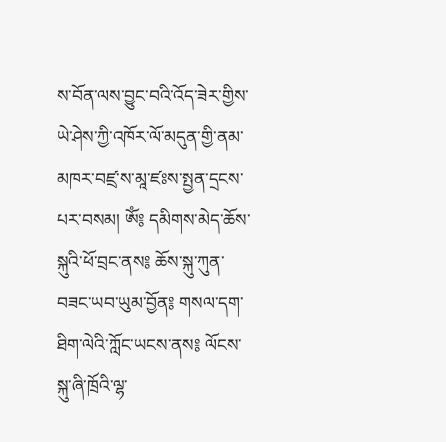ས་བོན་ལས་བྱུང་བའི་འོད་ཟེར་གྱིས་ཡེ་ཤེས་ཀྱི་འཁོར་ལོ་མདུན་གྱི་ནམ་མཁར་བཛྲ་ས་མཱ་ཛཿས་སྤྱན་དྲངས་པར་བསམ། ཨོཾ༔ དམིགས་མེད་ཆོས་སྐུའི་ཕོ་བྲང་ནས༔ ཆོས་སྐུ་ཀུན་བཟང་ཡབ་ཡུམ་བྱོན༔ གསལ་དག་ཐིག་ལེའི་ཀློང་ཡངས་ནས༔ ལོངས་སྐུ་ཞི་ཁྲོའི་ལྷ་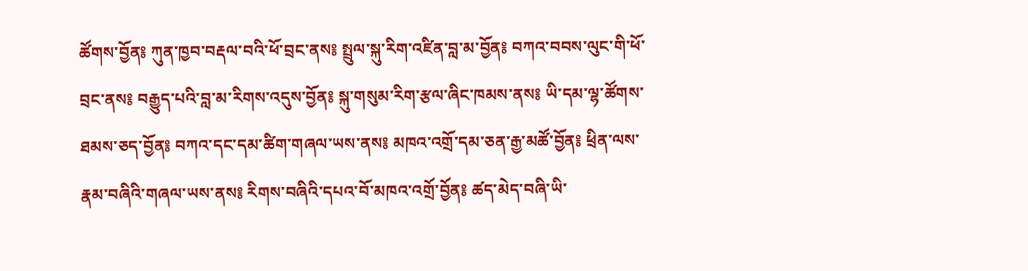ཚོགས་བྱོན༔ ཀུན་ཁྱབ་བརྡལ་བའི་ཕོ་བྲང་ནས༔ སྤྲུལ་སྐུ་རིག་འཛིན་བླ་མ་བྱོན༔ བཀའ་བབས་ལུང་གི་ཕོ་བྲང་ནས༔ བརྒྱུད་པའི་བླ་མ་རིགས་འདུས་བྱོན༔ སྐུ་གསུམ་རིག་རྩལ་ཞིང་ཁམས་ནས༔ ཡི་དམ་ལྷ་ཚོགས་ཐམས་ཅད་བྱོན༔ བཀའ་དང་དམ་ཚིག་གཞལ་ཡས་ནས༔ མཁའ་འགྲོ་དམ་ཅན་རྒྱ་མཚོ་བྱོན༔ ཕྲིན་ལས་རྣམ་བཞིའི་གཞལ་ཡས་ནས༔ རིགས་བཞིའི་དཔའ་བོ་མཁའ་འགྲོ་བྱོན༔ ཚད་མེད་བཞི་ཡི་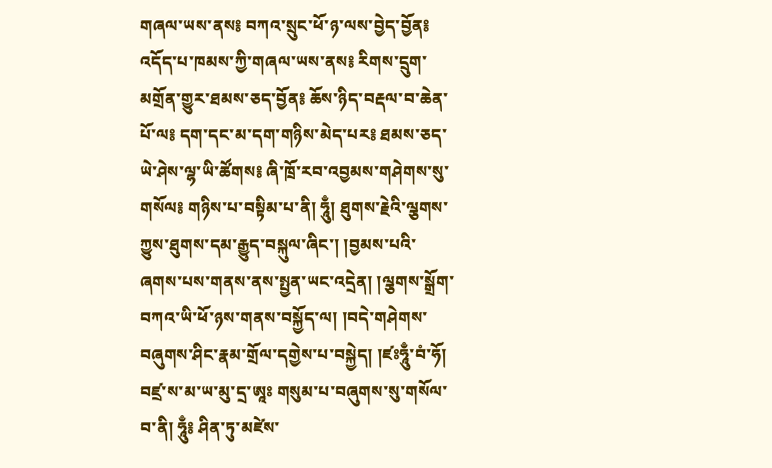གཞལ་ཡས་ནས༔ བཀའ་སྲུང་ཕོ་ཉ་ལས་བྱེད་བྱོན༔ འདོད་པ་ཁམས་ཀྱི་གཞལ་ཡས་ནས༔ རིགས་དྲུག་མགྲོན་གྱུར་ཐམས་ཅད་བྱོན༔ ཆོས་ཉིད་བརྡལ་བ་ཆེན་པོ་ལ༔ དག་དང་མ་དག་གཉིས་མེད་པར༔ ཐམས་ཅད་ཡེ་ཤེས་ལྷ་ཡི་ཚོགས༔ ཞི་ཁྲོ་རབ་འབྱམས་གཤེགས་སུ་གསོལ༔ གཉིས་པ་བསྟིམ་པ་ནི། ཧཱུྃ། ཐུགས་རྗེའི་ལྕགས་ཀྱུས་ཐུགས་དམ་རྒྱུད་བསྐུལ་ཞིང་། །བྱམས་པའི་ཞགས་པས་གནས་ནས་སྤྱན་ཡང་འདྲེན། །ལྕགས་སྒྲོག་བཀའ་ཡི་ཕོ་ཉས་གནས་བསྐྱོད་ལ། །བདེ་གཤེགས་བཞུགས་ཤིང་རྣམ་གྲོལ་དགྱེས་པ་བསྐྱེད། །ཛཿཧཱུྃ་བཾ་ཧོ། བཛྲ་ས་མ་ཡ་མུ་དྲ་ཨཱཿ གསུམ་པ་བཞུགས་སུ་གསོལ་བ་ནི། ཧཱུྃ༔ ཤིན་ཏུ་མཛེས་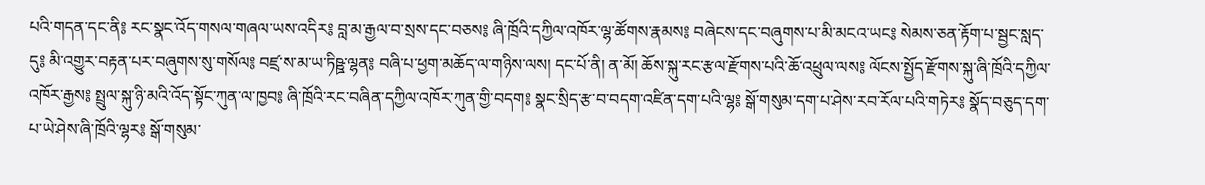པའི་གདན་དང་ནི༔ རང་སྣང་འོད་གསལ་གཞལ་ཡས་འདིར༔ བླ་མ་རྒྱལ་བ་སྲས་དང་བཅས༔ ཞི་ཁྲོའི་དཀྱིལ་འཁོར་ལྷ་ཚོགས་རྣམས༔ བཞེངས་དང་བཞུགས་པ་མི་མངའ་ཡང༔ སེམས་ཅན་རྟོག་པ་སྦྱང་སླད་དུ༔ མི་འགྱུར་བརྟན་པར་བཞུགས་སུ་གསོལ༔ བཛྲ་ས་མ་ཡ་ཏིཥྛ་ལྷན༔ བཞི་པ་ཕྱག་མཆོད་ལ་གཉིས་ལས། དང་པོ་ནི། ན་མོ། ཆོས་སྐུ་རང་རྩལ་རྫོགས་པའི་ཆོ་འཕྲུལ་ལས༔ ལོངས་སྤྱོད་རྫོགས་སྐུ་ཞི་ཁྲོའི་དཀྱིལ་འཁོར་རྒྱས༔ སྤྲུལ་སྐུ་ཉི་མའི་འོད་སྟོང་ཀུན་ལ་ཁྱབ༔ ཞི་ཁྲོའི་རང་བཞིན་དཀྱིལ་འཁོར་ཀུན་གྱི་བདག༔ སྣང་སྲིད་རྩ་བ་བདག་འཛིན་དག་པའི་ལྷ༔ སྒོ་གསུམ་དག་པ་ཤེས་རབ་རོལ་པའི་གཏེར༔ སྣོད་བཅུད་དག་པ་ཡེ་ཤེས་ཞི་ཁྲོའི་ལྷར༔ སྒོ་གསུམ་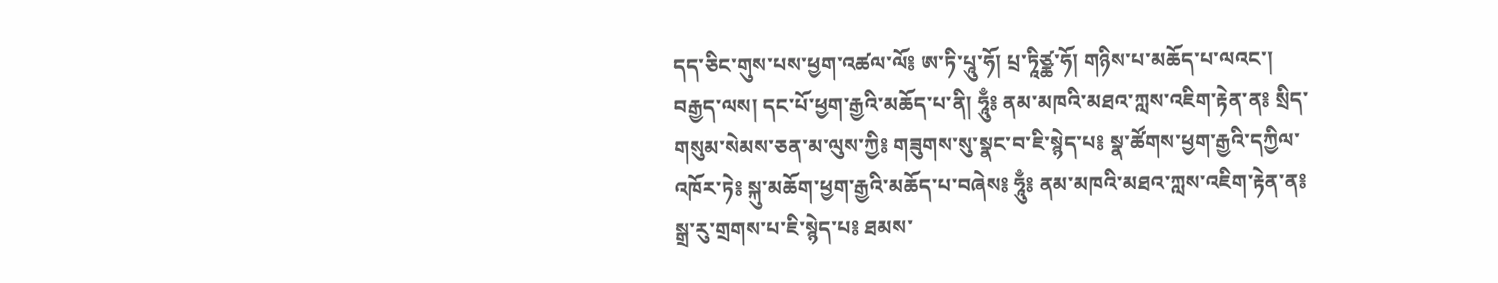དད་ཅིང་གུས་པས་ཕྱག་འཚལ་ལོ༔ ཨ་ཏི་པཱུ་ཧོ། པྲ་ཏཱིཙྪ་ཧོ། གཉིས་པ་མཆོད་པ་ལའང་། བརྒྱད་ལས། དང་པོ་ཕྱག་རྒྱའི་མཆོད་པ་ནི། ཧཱུྃ༔ ནམ་མཁའི་མཐའ་ཀླས་འཇིག་རྟེན་ན༔ སྲིད་གསུམ་སེམས་ཅན་མ་ལུས་ཀྱི༔ གཟུགས་སུ་སྣང་བ་ཇི་སྙེད་པ༔ སྣ་ཚོགས་ཕྱག་རྒྱའི་དཀྱིལ་འཁོར་ཏེ༔ སྐུ་མཆོག་ཕྱག་རྒྱའི་མཆོད་པ་བཞེས༔ ཧཱུྃ༔ ནམ་མཁའི་མཐའ་ཀླས་འཇིག་རྟེན་ན༔ སྒྲ་རུ་གྲགས་པ་ཇི་སྙེད་པ༔ ཐམས་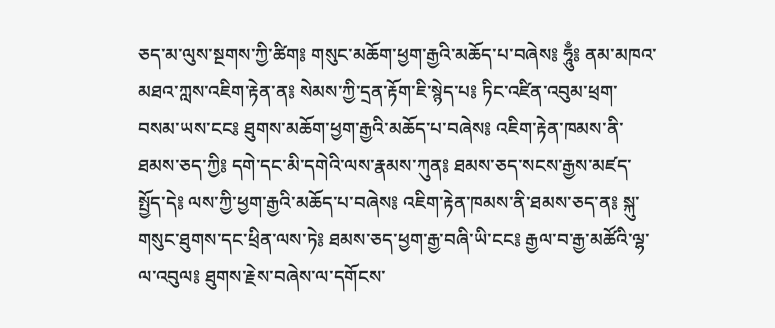ཅད་མ་ལུས་སྔགས་ཀྱི་ཚིག༔ གསུང་མཆོག་ཕྱག་རྒྱའི་མཆོད་པ་བཞེས༔ ཧཱུྃ༔ ནམ་མཁའ་མཐའ་ཀླས་འཇིག་རྟེན་ན༔ སེམས་ཀྱི་དྲན་རྟོག་ཇི་སྙེད་པ༔ ཏིང་འཛིན་འབུམ་ཕྲག་བསམ་ཡས་ངང༔ ཐུགས་མཆོག་ཕྱག་རྒྱའི་མཆོད་པ་བཞེས༔ འཇིག་རྟེན་ཁམས་ནི་ཐམས་ཅད་ཀྱི༔ དགེ་དང་མི་དགེའི་ལས་རྣམས་ཀུན༔ ཐམས་ཅད་སངས་རྒྱས་མཛད་སྤྱོད་དེ༔ ལས་ཀྱི་ཕྱག་རྒྱའི་མཆོད་པ་བཞེས༔ འཇིག་རྟེན་ཁམས་ནི་ཐམས་ཅད་ན༔ སྐུ་གསུང་ཐུགས་དང་ཕྲིན་ལས་ཏེ༔ ཐམས་ཅད་ཕྱག་རྒྱ་བཞི་ཡི་ངང༔ རྒྱལ་བ་རྒྱ་མཚོའི་ལྷ་ལ་འབུལ༔ ཐུགས་རྗེས་བཞེས་ལ་དགོངས་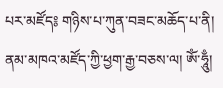པར་མཛོད༔ གཉིས་པ་ཀུན་བཟང་མཆོད་པ་ནི། ནམ་མཁའ་མཛོད་ཀྱི་ཕྱག་རྒྱ་བཅས་ལ། ཨོཾ་ཧཱུྃ།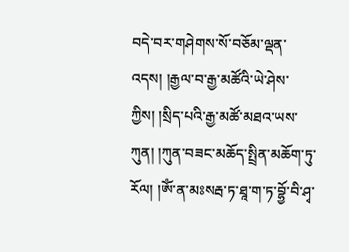བདེ་བར་གཤེགས་སོ་བཅོམ་ལྡན་འདས། །རྒྱལ་བ་རྒྱ་མཚོའི་ཡེ་ཤེས་ཀྱིས། །སྲིད་པའི་རྒྱ་མཚོ་མཐའ་ཡས་ཀུན། །ཀུན་བཟང་མཆོད་སྤྲིན་མཆོག་ཏུ་རོལ། །ཨོཾ་ན་མཿསརྦ་ཏ་ཐཱ་ག་ཏ་བྷྱོ་བི་ཤྭ་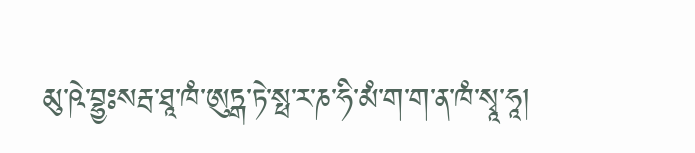མུ་ཥེ་བྷྱཿསརྦ་ཐཱ་ཁཾ་ཨུཏྒ་ཏེ་སྥ་ར་ཎ་ཧི་མཾ་ག་ག་ན་ཁཾ་སྭཱ་ཧཱ།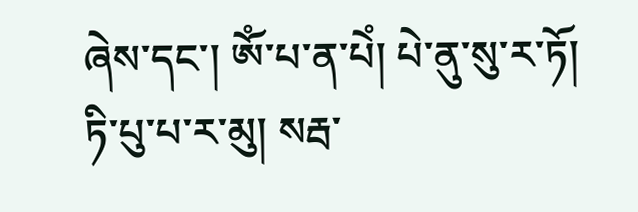ཞེས་དང་། ཨོཾ་པ་ན་པེཾ། པེ་ནུ་སུ་ར་ཏོ། ཏི་པུ་པ་ར་མུ། སརྦ་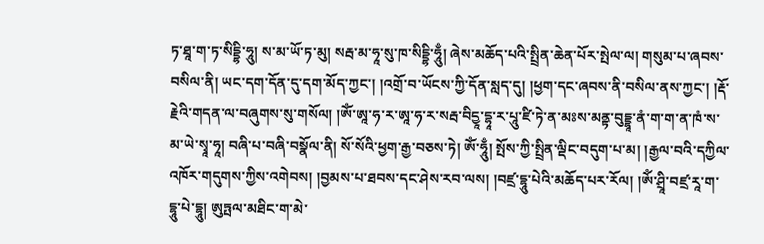ཏ་ཐཱ་ག་ཏ་སིདྡྷི་ཧཱུ། ས་མ་ཡོ་ཏ་མུ། སརྦ་མ་ཧཱ་སུ་ཁ་སིདྡྷི་ཧཱུྃ། ཞེས་མཆོད་པའི་སྤྲིན་ཆེན་པོར་སྤེལ་ལ། གསུམ་པ་ཞབས་བསིལ་ནི། ཡང་དག་དོན་དུ་དག་མོད་ཀྱང་། །འགྲོ་བ་ཡོངས་ཀྱི་དོན་སླད་དུ། །ཕྱག་དང་ཞབས་ནི་བསིལ་ནས་ཀྱང་། །རྡོ་རྗེའི་གདན་ལ་བཞུགས་སུ་གསོལ། །ཨོཾ་ཨཱ་ཧ་ར་ཨཱ་ཧ་ར་སརྦ་བིདྱཱ་དྷཱ་ར་པཱུ་ཛི་ཏེ་ན་མཿས་མནྟ་བུདྡྷཱ་ནཾ་ག་ག་ན་ཁཾ་ས་མ་ཡེ་སྭཱ་ཧཱ། བཞི་པ་བཞི་བསྣོལ་ནི། སོ་སོའི་ཕྱག་རྒྱ་བཅས་ཏེ། ཨོཾ་ཧཱུྃ། སྤོས་ཀྱི་སྤྲིན་ལྡིང་བདུག་པ་མ། །རྒྱལ་བའི་དཀྱིལ་འཁོར་གདུགས་ཀྱིས་འགེབས། །བྱམས་པ་ཐབས་དང་ཤེས་རབ་ལས། །བཛྲ་དྷཱུ་པེའི་མཆོད་པར་རོལ། །ཨོཾ་ཤྲཱི་བཛྲ་རཱ་ག་དྷཱུ་པེ་དྷཱུ། ཨུཏྤལ་མཐིང་ག་མེ་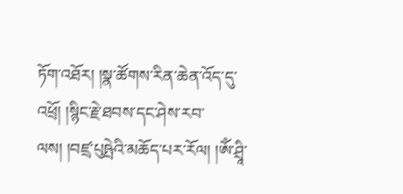ཏོག་འཐོར། །སྣ་ཚོགས་རིན་ཆེན་འོད་དུ་འཕྲོ། །སྙིང་རྗེ་ཐབས་དང་ཤེས་རབ་ལས། །བཛྲ་པུཥྤེའི་མཆོད་པར་རོལ། །ཨོཾ་ཤྲཱི་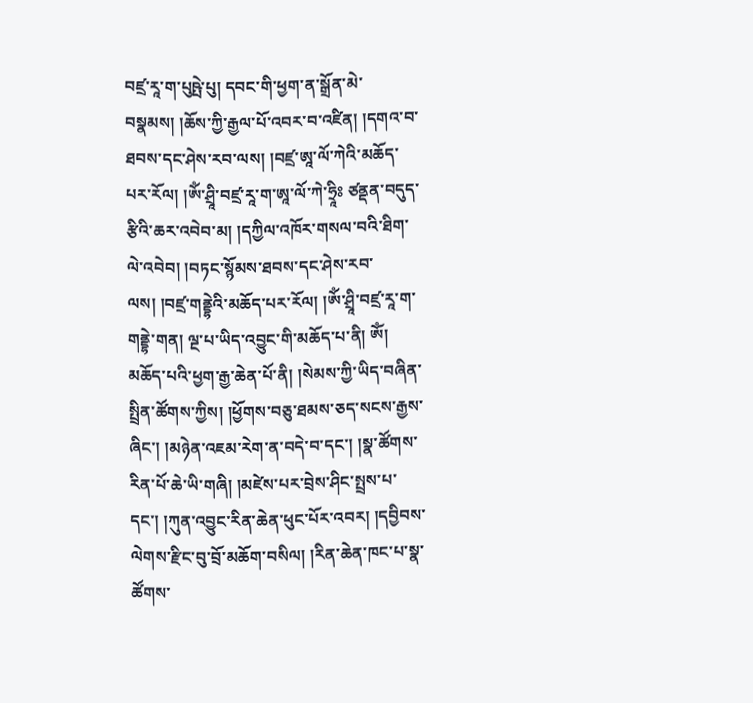བཛྲ་རཱ་ག་པུཥྤེ་པུ། དབང་གི་ཕྱག་ན་སྒྲོན་མེ་བསྣམས། །ཆོས་ཀྱི་རྒྱལ་པོ་འབར་བ་འཛིན། །དགའ་བ་ཐབས་དང་ཤེས་རབ་ལས། །བཛྲ་ཨཱ་ལོ་ཀེའི་མཆོད་པར་རོལ། །ཨོཾ་ཤྲཱི་བཛྲ་རཱ་ག་ཨཱ་ལོ་ཀེ་ཧྲཱིཿ ཙནྡན་བདུད་རྩིའི་ཆར་འབེབ་མ། །དཀྱིལ་འཁོར་གསལ་བའི་ཐིག་ལེ་འབེབ། །བཏང་སྙོམས་ཐབས་དང་ཤེས་རབ་ལས། །བཛྲ་གནྡྷེའི་མཆོད་པར་རོལ། །ཨོཾ་ཤྲཱི་བཛྲ་རཱ་ག་གནྡྷེ་གན། ལྔ་པ་ཡིད་འབྱུང་གི་མཆོད་པ་ནི། ཨོཾ། མཆོད་པའི་ཕྱག་རྒྱ་ཆེན་པོ་ནི། །སེམས་ཀྱི་ཡིད་བཞིན་སྤྲིན་ཚོགས་ཀྱིས། །ཕྱོགས་བཅུ་ཐམས་ཅད་སངས་རྒྱས་ཞིང་། །མཉེན་འཇམ་རེག་ན་བདེ་བ་དང་། །སྣ་ཚོགས་རིན་པོ་ཆེ་ཡི་གཞི། །མཛེས་པར་བྲེས་ཤིང་སྤྲས་པ་དང་། །ཀུན་འབྱུང་རིན་ཆེན་ཕུང་པོར་འབར། །དབྱིབས་ལེགས་རྫིང་བུ་བྲོ་མཆོག་བསིལ། །རིན་ཆེན་ཁང་པ་སྣ་ཚོགས་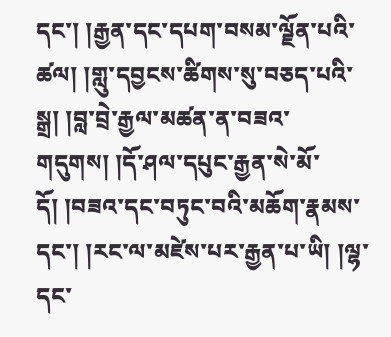དང་། །རྒྱན་དང་དཔག་བསམ་ལྗོན་པའི་ཚལ། །གླུ་དབྱངས་ཚིགས་སུ་བཅད་པའི་སྒྲ། །བླ་བྲེ་རྒྱལ་མཚན་ན་བཟའ་གདུགས། །དོ་ཤལ་དཔུང་རྒྱན་སེ་མོ་དོ། །བཟའ་དང་བཏུང་བའི་མཆོག་རྣམས་དང་། །རང་ལ་མཛེས་པར་རྒྱན་པ་ཡི། །ལྷ་དང་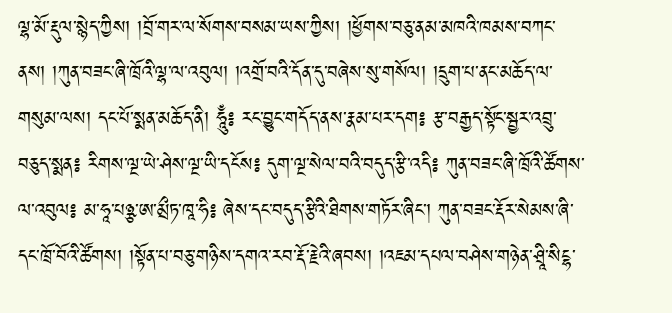ལྷ་མོ་རྡུལ་སྙེད་ཀྱིས། །བྲོ་གར་ལ་སོགས་བསམ་ཡས་ཀྱིས། །ཕྱོགས་བཅུ་ནམ་མཁའི་ཁམས་བཀང་ནས། །ཀུན་བཟང་ཞི་ཁྲོའི་ལྷ་ལ་འབུལ། །འགྲོ་བའི་དོན་དུ་བཞེས་སུ་གསོལ། །དྲུག་པ་ནང་མཆོད་ལ་གསུམ་ལས། དང་པོ་སྨན་མཆོད་ནི། ཧཱུྃ༔ རང་བྱུང་གདོད་ནས་རྣམ་པར་དག༔ རྩ་བརྒྱད་སྟོང་སྦྱར་འབྲུ་བཅུད་སྨན༔ རིགས་ལྔ་ཡེ་ཤེས་ལྔ་ཡི་དངོས༔ དུག་ལྔ་སེལ་བའི་བདུད་རྩི་འདི༔ ཀུན་བཟང་ཞི་ཁྲོའི་ཚོགས་ལ་འབུལ༔ མ་ཧཱ་པཉྩ་ཨ་མྲྀཏ་ཁཱ་ཧི༔ ཞེས་དང་བདུད་རྩིའི་ཐིགས་གཏོར་ཞིང་། ཀུན་བཟང་རྡོར་སེམས་ཞི་དང་ཁྲོ་བོའི་ཚོགས། །སྟོན་པ་བཅུ་གཉིས་དགའ་རབ་རྡོ་རྗེའི་ཞབས། །འཇམ་དཔལ་བཤེས་གཉེན་ཤྲཱི་སིངྷ་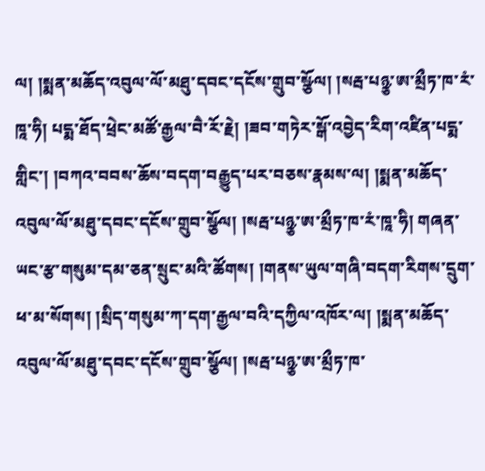ལ། །སྨན་མཆོད་འབུལ་ལོ་མཐུ་དབང་དངོས་གྲུབ་སྩོལ། །སརྦ་པཉྩ་ཨ་མྲྀཏ་ཁ་རཾ་ཁཱ་ཧི། པདྨ་ཐོད་ཕྲེང་མཚོ་རྒྱལ་བཻ་རོ་རྗེ། །ཟབ་གཏེར་སྒོ་འབྱེད་རིག་འཛིན་པདྨ་གླིང་། །བཀའ་བབས་ཆོས་བདག་བརྒྱུད་པར་བཅས་རྣམས་ལ། །སྨན་མཆོད་འབུལ་ལོ་མཐུ་དབང་དངོས་གྲུབ་སྩོལ། །སརྦ་པཉྩ་ཨ་མྲྀཏ་ཁ་རཾ་ཁཱ་ཧི། གཞན་ཡང་རྩ་གསུམ་དམ་ཅན་སྲུང་མའི་ཚོགས། །གནས་ཡུལ་གཞི་བདག་རིགས་དྲུག་ཕ་མ་སོགས། །སྲིད་གསུམ་ཀ་དག་རྒྱལ་བའི་དཀྱིལ་འཁོར་ལ། །སྨན་མཆོད་འབུལ་ལོ་མཐུ་དབང་དངོས་གྲུབ་སྩོལ། །སརྦ་པཉྩ་ཨ་མྲྀཏ་ཁ་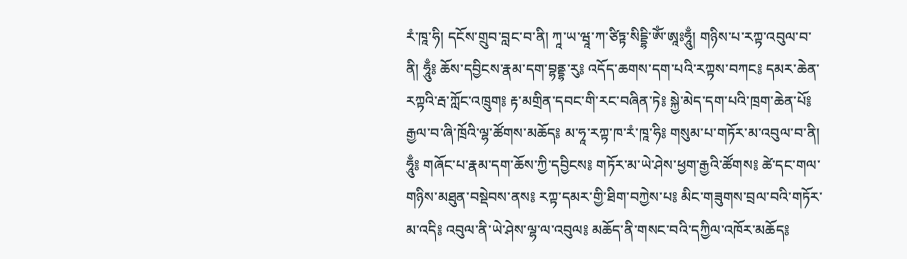རཾ་ཁཱ་ཧི། དངོས་གྲུབ་བླང་བ་ནི། ཀཱ་ཡ་ཝཱ་ཀ་ཙིཏྟ་སིདྡྷི་ཨོཾ་ཨཱཿཧཱུྃ། གཉིས་པ་རཀྟ་འབུལ་བ་ནི། ཧཱུྃ༔ ཆོས་དབྱིངས་རྣམ་དག་བྷནྡྷ་རུ༔ འདོད་ཆགས་དག་པའི་རཀྟས་བཀང༔ དམར་ཆེན་རཀྟའི་རྦ་ཀློང་འཁྲུག༔ རྟ་མགྲིན་དབང་གི་རང་བཞིན་ཏེ༔ སྐྱེ་མེད་དག་པའི་ཁྲག་ཆེན་པོ༔ རྒྱལ་བ་ཞི་ཁྲོའི་ལྷ་ཚོགས་མཆོད༔ མ་ཧཱ་རཀྟ་ཁ་རཾ་ཁཱ་ཧི༔ གསུམ་པ་གཏོར་མ་འབུལ་བ་ནི། ཧཱུྃ༔ གཞོང་པ་རྣམ་དག་ཆོས་ཀྱི་དབྱིངས༔ གཏོར་མ་ཡེ་ཤེས་ཕྱག་རྒྱའི་ཚོགས༔ ཚེ་དང་གལ་གཉིས་མཐུན་བསྡེབས་ནས༔ རཀྟ་དམར་གྱི་ཐིག་བཀྱེས་པ༔ མིང་གཟུགས་བྲལ་བའི་གཏོར་མ་འདི༔ འབུལ་ནི་ཡེ་ཤེས་ལྷ་ལ་འབུལ༔ མཆོད་ནི་གསང་བའི་དཀྱིལ་འཁོར་མཆོད༔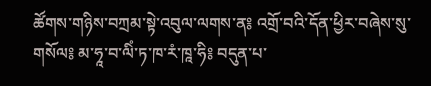ཚོགས་གཉིས་བཀྲམ་སྟེ་འབུལ་ལགས་ན༔ འགྲོ་བའི་དོན་ཕྱིར་བཞེས་སུ་གསོལ༔ མ་ཧཱ་བ་ལིཾ་ཏ་ཁ་རཾ་ཁཱ་ཧི༔ བདུན་པ་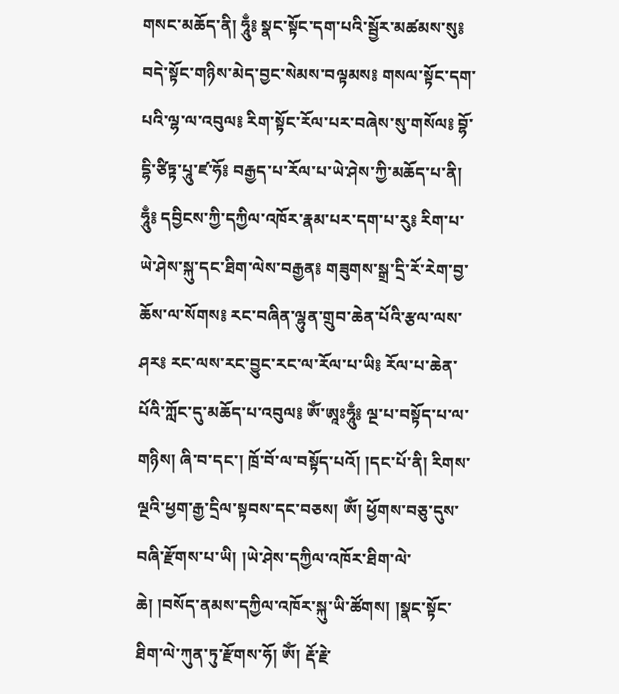གསང་མཆོད་ནི། ཧཱུྃ༔ སྣང་སྟོང་དག་པའི་སྦྱོར་མཚམས་སུ༔ བདེ་སྟོང་གཉིས་མེད་བྱང་སེམས་བལྟམས༔ གསལ་སྟོང་དག་པའི་ལྷ་ལ་འབུལ༔ རིག་སྟོང་རོལ་པར་བཞེས་སུ་གསོལ༔ བྷོ་དྷི་ཙིཏྟ་པཱུ་ཛ་ཧོ༔ བརྒྱད་པ་རོལ་པ་ཡེ་ཤེས་ཀྱི་མཆོད་པ་ནི། ཧཱུྃ༔ དབྱིངས་ཀྱི་དཀྱིལ་འཁོར་རྣམ་པར་དག་པ་རུ༔ རིག་པ་ཡེ་ཤེས་སྐུ་དང་ཐིག་ལེས་བརྒྱན༔ གཟུགས་སྒྲ་དྲི་རོ་རེག་བྱ་ཆོས་ལ་སོགས༔ རང་བཞིན་ལྷུན་གྲུབ་ཆེན་པོའི་རྩལ་ལས་ཤར༔ རང་ལས་རང་བྱུང་རང་ལ་རོལ་པ་ཡི༔ རོལ་པ་ཆེན་པོའི་ཀློང་དུ་མཆོད་པ་འབུལ༔ ཨོཾ་ཨཱཿཧཱུྃ༔ ལྔ་པ་བསྟོད་པ་ལ་གཉིས། ཞི་བ་དང་། ཁྲོ་བོ་ལ་བསྟོད་པའོ། །དང་པོ་ནི། རིགས་ལྔའི་ཕྱག་རྒྱ་དྲིལ་སྟབས་དང་བཅས། ཨོཾ། ཕྱོགས་བཅུ་དུས་བཞི་རྫོགས་པ་ཡི། །ཡེ་ཤེས་དཀྱིལ་འཁོར་ཐིག་ལེ་ཆེ། །བསོད་ནམས་དཀྱིལ་འཁོར་སྐུ་ཡི་ཚོགས། །སྣང་སྟོང་ཐིག་ལེ་ཀུན་ཏུ་རྫོགས་ཧོ། ཨོཾ། རྡོ་རྗེ་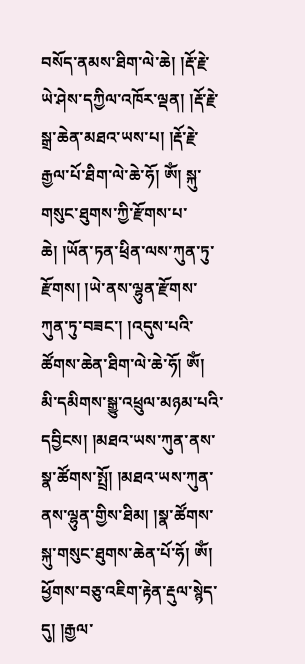བསོད་ནམས་ཐིག་ལེ་ཆེ། །རྡོ་རྗེ་ཡེ་ཤེས་དཀྱིལ་འཁོར་ལྡན། །རྡོ་རྗེ་སྒྲ་ཆེན་མཐའ་ཡས་པ། །རྡོ་རྗེ་རྒྱལ་པོ་ཐིག་ལེ་ཆེ་ཧོ། ཨོཾ། སྐུ་གསུང་ཐུགས་ཀྱི་རྫོགས་པ་ཆེ། །ཡོན་ཏན་ཕྲིན་ལས་ཀུན་ཏུ་རྫོགས། །ཡེ་ནས་ལྷུན་རྫོགས་ཀུན་ཏུ་བཟང་། །འདུས་པའི་ཚོགས་ཆེན་ཐིག་ལེ་ཆེ་ཧོ། ཨོཾ། མི་དམིགས་སྒྱུ་འཕྲུལ་མཉམ་པའི་དབྱིངས། །མཐའ་ཡས་ཀུན་ནས་སྣ་ཚོགས་སྤྲོ། །མཐའ་ཡས་ཀུན་ནས་ལྷུན་གྱིས་ཐིམ། །སྣ་ཚོགས་སྐུ་གསུང་ཐུགས་ཆེན་པོ་ཧོ། ཨོཾ། ཕྱོགས་བཅུ་འཇིག་རྟེན་རྡུལ་སྙེད་དུ། །རྒྱལ་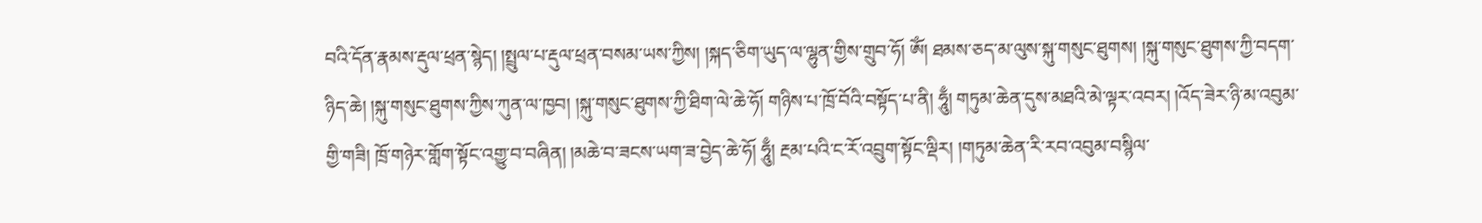བའི་དོན་རྣམས་རྡུལ་ཕྲན་སྙེད། །སྤྲུལ་པ་རྡུལ་ཕྲན་བསམ་ཡས་ཀྱིས། །སྐད་ཅིག་ཡུད་ལ་ལྷུན་གྱིས་གྲུབ་ཧོ། ཨོཾ། ཐམས་ཅད་མ་ལུས་སྐུ་གསུང་ཐུགས། །སྐུ་གསུང་ཐུགས་ཀྱི་བདག་ཉིད་ཆེ། །སྐུ་གསུང་ཐུགས་ཀྱིས་ཀུན་ལ་ཁྱབ། །སྐུ་གསུང་ཐུགས་ཀྱི་ཐིག་ལེ་ཆེ་ཧོ། གཉིས་པ་ཁྲོ་བོའི་བསྟོད་པ་ནི། ཧཱུྃ། གཏུམ་ཆེན་དུས་མཐའི་མེ་ལྟར་འབར། །འོད་ཟེར་ཉི་མ་འབུམ་གྱི་གཟི། ཁྲོ་གཉེར་གློག་སྟོང་འགྱུ་བ་བཞིན། །མཆེ་བ་ཟངས་ཡག་ཟ་བྱེད་ཆེ་ཧོ། ཧཱུྃ། རྔམ་པའི་ང་རོ་འབྲུག་སྟོང་ལྡིར། །གཏུམ་ཆེན་རི་རབ་འབུམ་བསྙིལ་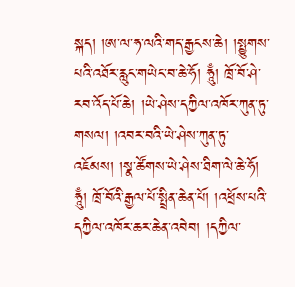སྐད། །ཨ་ལ་ཧ་ལའི་གད་རྒྱངས་ཆེ། །སྤྱུགས་པའི་འཐོར་རླུང་གཡེང་བ་ཆེ་ཧོ། ཧཱུྃ། ཁྲོ་བོ་ཤེ་རབ་འོད་པོ་ཆེ། །ཡེ་ཤེས་དཀྱིལ་འཁོར་ཀུན་ཏུ་གསལ། །འབར་བའི་ཡེ་ཤེས་ཀུན་ཏུ་འཇོམས། །སྣ་ཚོགས་ཡེ་ཤེས་ཐིག་ལེ་ཆེ་ཧོ། ཧཱུྃ། ཁྲོ་བོའི་རྒྱལ་པོ་སྤྲིན་ཆེན་པོ། །འཕྲོས་པའི་དཀྱིལ་འཁོར་ཆར་ཆེན་འབེབ། །དཀྱིལ་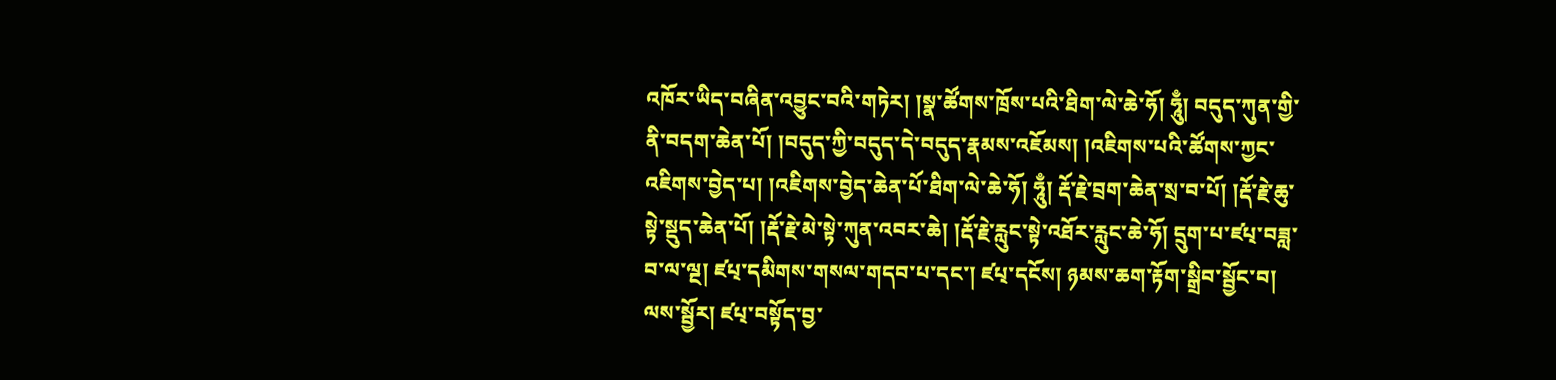འཁོར་ཡིད་བཞིན་འབྱུང་བའི་གཏེར། །སྣ་ཚོགས་ཁྲོས་པའི་ཐིག་ལེ་ཆེ་ཧོ། ཧཱུྃ། བདུད་ཀུན་གྱི་ནི་བདག་ཆེན་པོ། །བདུད་ཀྱི་བདུད་དེ་བདུད་རྣམས་འཇོམས། །འཇིགས་པའི་ཚོགས་ཀྱང་འཇིགས་བྱེད་པ། །འཇིགས་བྱེད་ཆེན་པོ་ཐིག་ལེ་ཆེ་ཧོ། ཧཱུྃ། རྡོ་རྗེ་བྲག་ཆེན་སྲ་བ་པོ། །རྡོ་རྗེ་ཆུ་སྟེ་སྡུད་ཆེན་པོ། །རྡོ་རྗེ་མེ་སྟེ་ཀུན་འབར་ཆེ། །རྡོ་རྗེ་རླུང་སྟེ་འཐོར་རླུང་ཆེ་ཧོ། དྲུག་པ་ཛཔ྄་བཟླ་བ་ལ་ལྔ། ཛཔ྄་དམིགས་གསལ་གདབ་པ་དང་། ཛཔ྄་དངོས། ཉམས་ཆག་རྟོག་སྒྲིབ་སྦྱོང་བ། ལས་སྦྱོར། ཛཔ྄་བསྟོད་བྱ་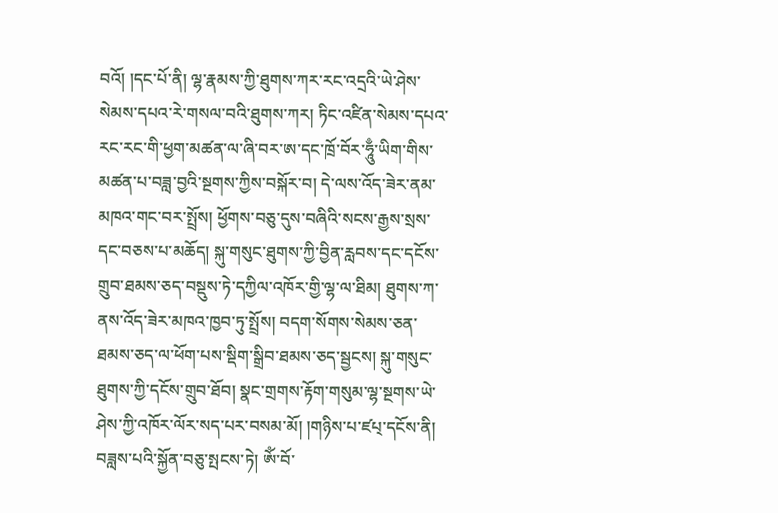བའོ། །དང་པོ་ནི། ལྷ་རྣམས་ཀྱི་ཐུགས་ཀར་རང་འདྲའི་ཡེ་ཤེས་སེམས་དཔའ་རེ་གསལ་བའི་ཐུགས་ཀར། ཏིང་འཛིན་སེམས་དཔའ་རང་རང་གི་ཕྱག་མཚན་ལ་ཞི་བར་ཨ་དང་ཁྲོ་བོར་ཧཱུྃ་ཡིག་གིས་མཚན་པ་བཟླ་བྱའི་སྔགས་ཀྱིས་བསྐོར་བ། དེ་ལས་འོད་ཟེར་ནམ་མཁའ་གང་བར་སྤྲོས། ཕྱོགས་བཅུ་དུས་བཞིའི་སངས་རྒྱས་སྲས་དང་བཅས་པ་མཆོད། སྐུ་གསུང་ཐུགས་ཀྱི་བྱིན་རླབས་དང་དངོས་གྲུབ་ཐམས་ཅད་བསྡུས་ཏེ་དཀྱིལ་འཁོར་གྱི་ལྷ་ལ་ཐིམ། ཐུགས་ཀ་ནས་འོད་ཟེར་མཁའ་ཁྱབ་ཏུ་སྤྲོས། བདག་སོགས་སེམས་ཅན་ཐམས་ཅད་ལ་ཕོག་པས་སྡིག་སྒྲིབ་ཐམས་ཅད་སྦྱངས། སྐུ་གསུང་ཐུགས་ཀྱི་དངོས་གྲུབ་ཐོབ། སྣང་གྲགས་རྟོག་གསུམ་ལྷ་སྔགས་ཡེ་ཤེས་ཀྱི་འཁོར་ལོར་སད་པར་བསམ་མོ། །གཉིས་པ་ཛཔ྄་དངོས་ནི། བཟླས་པའི་སྐྱོན་བཅུ་སྤངས་ཏེ། ཨོཾ་བོ་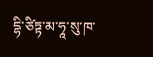དྷི་ཙིཏྟ་མ་ཧཱ་སུ་ཁ་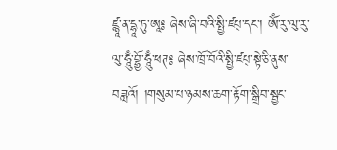ཛྙཱ་ན་དྷཱ་ཏུ་ཨཱ༔ ཞེས་ཞི་བའི་སྤྱི་ཛཔ྄་དང་། ཨོཾ་རུ་ལུ་རུ་ལུ་ཧཱུྃ་བྷྱོ་ཧཱུྃ་ཕཊ༔ ཞེས་ཁྲོ་བོའི་སྤྱི་ཛཔ྄་སྟེ་ཅི་ནུས་བཟླའོ། །གསུམ་པ་ཉམས་ཆག་རྟོག་སྒྲིབ་སྦྱང་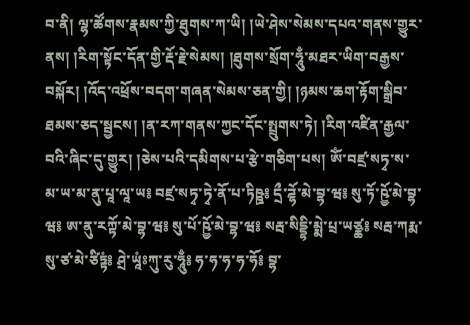བ་ནི། ལྷ་ཚོགས་རྣམས་ཀྱི་ཐུགས་ཀ་ཡི། །ཡེ་ཤེས་སེམས་དཔའ་གནས་གྱུར་ནས། །རིག་སྟོང་དོན་གྱི་རྡོ་རྗེ་སེམས། །ཐུགས་སྲོག་ཧཱུྃ་མཐར་ཡིག་བརྒྱས་བསྐོར། །འོད་འཕྲོས་བདག་གཞན་སེམས་ཅན་གྱི། །ཉམས་ཆག་རྟོག་སྒྲིབ་ཐམས་ཅད་སྦྱངས། །ན་རཀ་གནས་ཀྱང་དོང་སྤྲུགས་ཏེ། །རིག་འཛིན་རྒྱལ་བའི་ཞིང་དུ་གྱུར། །ཅེས་པའི་དམིགས་པ་རྩེ་གཅིག་པས། ཨོཾ་བཛྲ་སཏྭ་ས་མ་ཡ་མ་ནུ་པཱ་ལཱ་ཡ༔ བཛྲ་སཏྭ་ཏྭེ་ནོ་པ་ཏིཥྛ༔ དྲྀ་ཌྷོ་མེ་བྷ་ཝ༔ སུ་ཏོ་ཥྱོ་མེ་བྷ་ཝ༔ ཨ་ནུ་རཀྟོ་མེ་བྷ་ཝ༔ སུ་པོ་ཥྱོ་མེ་བྷ་ཝ༔ སརྦ་སིདྡྷི་མྨེ་པྲ་ཡཙྪ༔ སརྦ་ཀརྨ་སུ་ཙ་མེ་ཙིཏྟཾ༔ ཤྲེ་ཡཱཾཿཀུ་རུ་ཧཱུྃ༔ ཧ་ཧ་ཧ་ཧ་ཧོ༔ བྷ་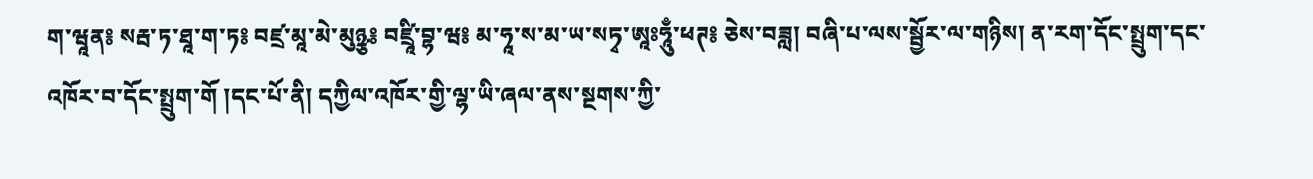ག་ཝཱན༔ སརྦ་ཏ་ཐཱ་ག་ཏ༔ བཛྲ་མཱ་མེ་མུཉྩ༔ བཛྲཱི་བྷ་ཝ༔ མ་ཧཱ་ས་མ་ཡ་སཏྭ་ཨཱཿཧཱུྃ་ཕཊ༔ ཅེས་བཟླ། བཞི་པ་ལས་སྦྱོར་ལ་གཉིས། ན་རག་དོང་སྤྲུག་དང་འཁོར་བ་དོང་སྤྲུག་གོ །དང་པོ་ནི། དཀྱིལ་འཁོར་གྱི་ལྷ་ཡི་ཞལ་ནས་སྔགས་ཀྱི་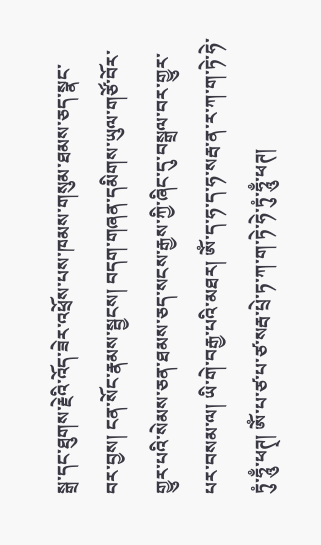སྒྲ་དང་ཐུགས་རྗེའི་འོད་ཟེར་འཕྲོས་པས་ཁམས་གསུམ་ཐམས་ཅད་སྣང་བར་བྱས། ངན་སོང་རྣམས་སྦྱངས། བདག་གཞན་དམིགས་ཡུལ་གཙོ་བོར་གྱུར་པའི་སེམས་ཅན་ཐམས་ཅད་སངས་རྒྱས་ཀྱི་ཞིང་དུ་བསྒྲལ་བར་གྱུར་པར་བསམ་ལ། ཡི་གེ་བརྒྱ་པའི་མཐར། ཨོཾ་ད་ཧ་ད་ཧ་སརྦ་ན་ར་ཀ་ག་ཏེ་ཧེ་ཏུཾ་ཧཱུྃ་ཕཊ྄། ཨོཾ་པ་ཙ་པ་ཙ་སརྦ་པྲེ་ཏ་ཀ་ག་ཏེ་ཧེ་ཏུཾ་ཧཱུྃ་ཕཊ།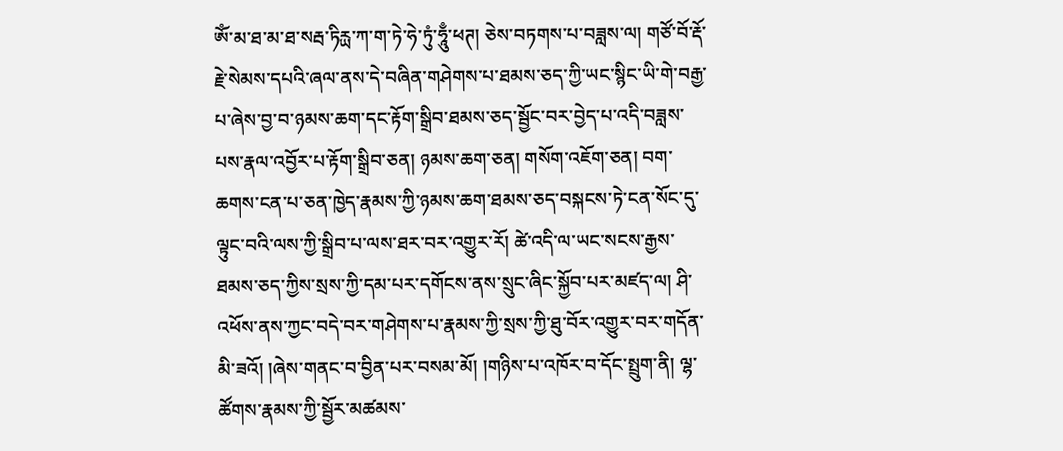ཨོཾ་མ་ཐ་མ་ཐ་སརྦ་ཏིརྻ་ཀ་ག་ཏེ་ཧེ་ཏུཾ་ཧཱུྃ་ཕཊ། ཅེས་བཏགས་པ་བཟླས་ལ། གཙོ་བོ་རྡོ་རྗེ་སེམས་དཔའི་ཞལ་ནས་དེ་བཞིན་གཤེགས་པ་ཐམས་ཅད་ཀྱི་ཡང་སྙིང་ཡི་གེ་བརྒྱ་པ་ཞེས་བྱ་བ་ཉམས་ཆག་དང་རྟོག་སྒྲིབ་ཐམས་ཅད་སྦྱོང་བར་བྱེད་པ་འདི་བཟླས་པས་རྣལ་འབྱོར་པ་རྟོག་སྒྲིབ་ཅན། ཉམས་ཆག་ཅན། གསོག་འཇོག་ཅན། བག་ཆགས་ངན་པ་ཅན་ཁྱེད་རྣམས་ཀྱི་ཉམས་ཆག་ཐམས་ཅད་བསྐངས་ཏེ་ངན་སོང་དུ་ལྟུང་བའི་ལས་ཀྱི་སྒྲིབ་པ་ལས་ཐར་བར་འགྱུར་རོ། ཚེ་འདི་ལ་ཡང་སངས་རྒྱས་ཐམས་ཅད་ཀྱིས་སྲས་ཀྱི་དམ་པར་དགོངས་ནས་སྲུང་ཞིང་སྐྱོབ་པར་མཛད་ལ། ཤི་འཕོས་ནས་ཀྱང་བདེ་བར་གཤེགས་པ་རྣམས་ཀྱི་སྲས་ཀྱི་ཐུ་བོར་འགྱུར་བར་གདོན་མི་ཟའོ། །ཞེས་གནང་བ་བྱིན་པར་བསམ་མོ། །གཉིས་པ་འཁོར་བ་དོང་སྤྲུག་ནི། ལྷ་ཚོགས་རྣམས་ཀྱི་སྦྱོར་མཚམས་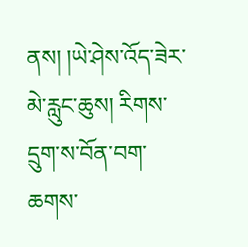ནས། །ཡེ་ཤེས་འོད་ཟེར་མེ་རླུང་ཆུས། རིགས་དྲུག་ས་བོན་བག་ཆགས་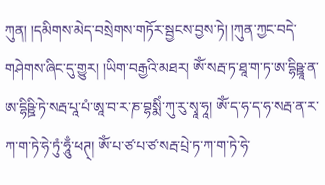ཀུན། །དམིགས་མེད་བསྲེགས་གཏོར་སྦྱངས་བྱས་ཏེ། །ཀུན་ཀྱང་བདེ་གཤེགས་ཞིང་དུ་གྱུར། །ཡིག་བརྒྱའི་མཐར། ཨོཾ་སརྦ་ཏ་ཐཱ་ག་ཏ་ཨ་དྷིཥྛཱ་ན་ཨ་དྷིཥྛི་ཏེ་སརྦ་པཱ་པཾ་ཨཱ་བ་ར་ཎ་བྷསྨིཾ་ཀུ་རུ་སྭཱ་ཧཱ། ཨོཾ་ད་ཧ་ད་ཧ་སརྦ་ན་ར་ཀ་ག་ཏེ་ཧེ་ཏུཾ་ཧཱུྃ་ཕཊ྄། ཨོཾ་པ་ཙ་པ་ཙ་སརྦ་པྲེ་ཏ་ཀ་ག་ཏེ་ཧེ་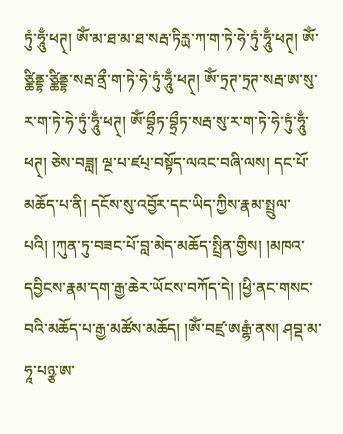ཏུཾ་ཧཱུྃ་ཕཊ྄། ཨོཾ་མ་ཐ་མ་ཐ་སརྦ་ཏིརྻ་ཀ་ག་ཏེ་ཧེ་ཏུཾ་ཧཱུྃ་ཕཊ྄། ཨོཾ་ཙྪིནྡྷ་ཙྪིནྡྷ་སརྦ་ནྲྀ་ག་ཏེ་ཧེ་ཏུཾ་ཧཱུྃ་ཕཊ྄། ཨོཾ་ཏྲཊ་ཏྲཊ་སརྦ་ཨ་སུ་ར་ག་ཏེ་ཧེ་ཏུཾ་ཧཱུྃ་ཕཊ྄། ཨོཾ་བྷྲྀཏ་བྷྲྀཏ་སརྦ་སུ་ར་ག་ཏེ་ཧེ་ཏུཾ་ཧཱུྃ་ཕཊ྄། ཅེས་བཟླ། ལྔ་པ་ཛཔ྄་བསྟོད་ལའང་བཞི་ལས། དང་པོ་མཆོད་པ་ནི། དངོས་སུ་འབྱོར་དང་ཡིད་ཀྱིས་རྣམ་སྤྲུལ་པའི། །ཀུན་ཏུ་བཟང་པོ་བླ་མེད་མཆོད་སྤྲིན་གྱིས། །མཁའ་དབྱིངས་རྣམ་དག་རྒྱ་ཆེར་ཡོངས་བཀོད་དེ། །ཕྱི་ནང་གསང་བའི་མཆོད་པ་རྒྱ་མཚོས་མཆོད། །ཨོཾ་བཛྲ་ཨརྒྷཾ་ནས། ཤབྡ་མ་ཧཱ་པཉྩ་ཨ་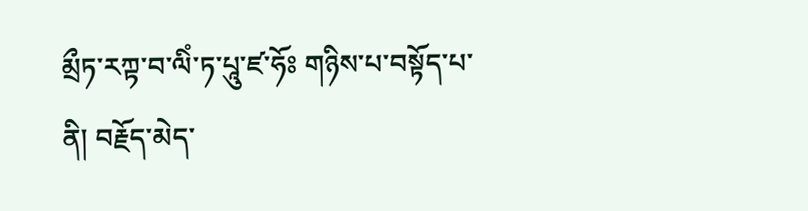མྲྀཏ་རཀྟ་བ་ལིཾ་ཏ་པཱུ་ཛ་ཧོཿ གཉིས་པ་བསྟོད་པ་ནི། བརྗོད་མེད་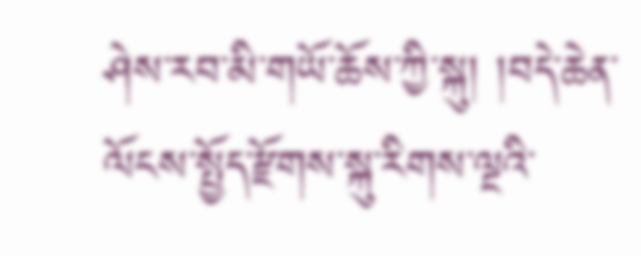ཤེས་རབ་མི་གཡོ་ཆོས་ཀྱི་སྐུ། །བདེ་ཆེན་ལོངས་སྤྱོད་རྫོགས་སྐུ་རིགས་ལྔའི་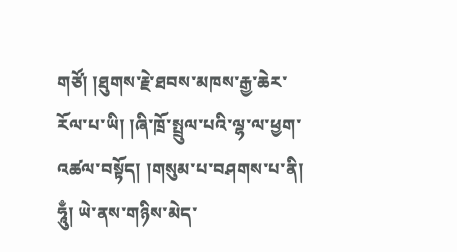གཙོ། །ཐུགས་རྗེ་ཐབས་མཁས་རྒྱ་ཆེར་རོལ་པ་ཡི། །ཞི་ཁྲོ་སྤྲུལ་པའི་ལྷ་ལ་ཕྱག་འཚལ་བསྟོད། །གསུམ་པ་བཤགས་པ་ནི། ཧཱུྃ། ཡེ་ནས་གཉིས་མེད་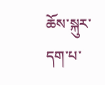ཆོས་སྐུར་དག་པ་